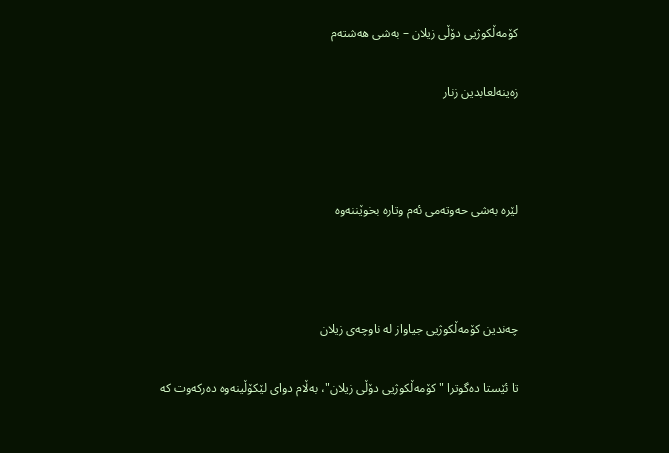کۆمەڵکوژیی دۆڵی زیلان – بەشی هەشتەم

زەینەلعابدین زنار



لێرە بەشی حەوتەمی ئەم وتارە بخوێننەوە



چەندین کۆمەڵکوژیی جیاواز لە ناوچەی زیلان

تا ئێستا دەگوترا "کۆمەڵکوژیی دۆڵی زیلان"، بەڵام دوای لێکۆڵینەوە دەرکەوت کە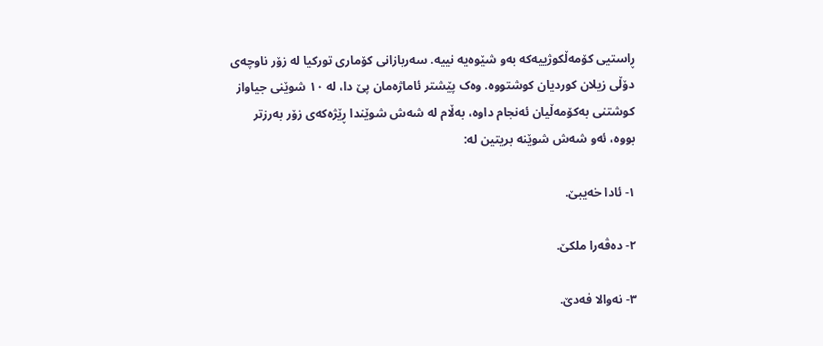ڕاستیی کۆمەڵکوژییەکە بەو شێوەیە نییە. سەربازانی کۆماری تورکیا لە زۆر ناوچەی دۆڵی زیلان کوردیان کوشتووە. وەک پێشتر ئاماژەمان پێ دا، لە ١٠ شوێنی جیاواز کوشتنی بەکۆمەڵیان ئەنجام داوە، بەڵام لە شەش شوێندا ڕێژەکەی زۆر بەرزتر بووە، ئەو شەش شوێنە بریتین لە:

١- ئادا خەیبێ.

٢- دەڤەرا ملکێ.

٣- نەوالا فەدێ.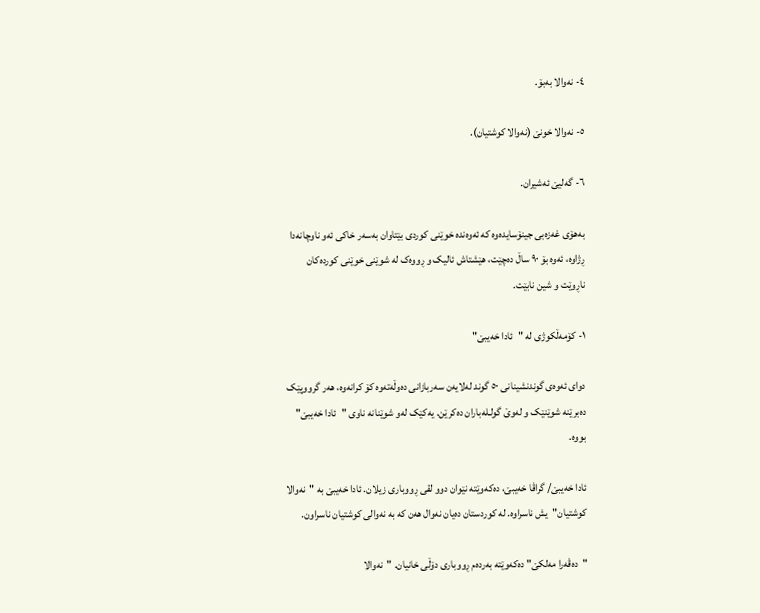٤- نەوالا بەبۆ.

٥- نەوالا خونێ (نەوالا کوشتیان).

٦- گەلیێ ئەشیران.

بەهۆی غەزەبی جینۆسایدەوە کە ئەوەندە خوێنی کوردی بێتاوان بەسەر خاکی ئەو ناوچانەدا ڕژاوە، ئەوە بۆ ٩٠ ساڵ دەچێت، هێشتاش ئالیک و ڕووەک لە شوێنی خوێنی کوردەکان ناڕوێت و شین نابێت.

١- کۆمەڵکوژی لە "ئادا خەیبێ"

دوای ئەوەی گوندنشینانی ٥٠ گوند لەلایەن سەربازانی دەوڵەتەوە کۆ کرانەوە، هەر گرووپێک دەبرێنە شوێنێک و لەوێ گولـلەباران دەکرێن. یەکێک لەو شوێنانە ناوی "ئادا خەیبێ" بووە.

ئادا خەیبێ/ گراڤا خەیبێ، دەکەوێتە نێوان دوو لقی ڕووباری زیلان. ئادا خەیبێ بە "نەوالا کوشتیان"یش ناسراوە. لە کوردستان دەیان نەوال هەن کە بە نەوالی کوشتیان ناسراون.

"دەڤەرا مەلکێ" دەکەوێتە بەردەم ڕووباری دۆڵی خانیان. "نەوالا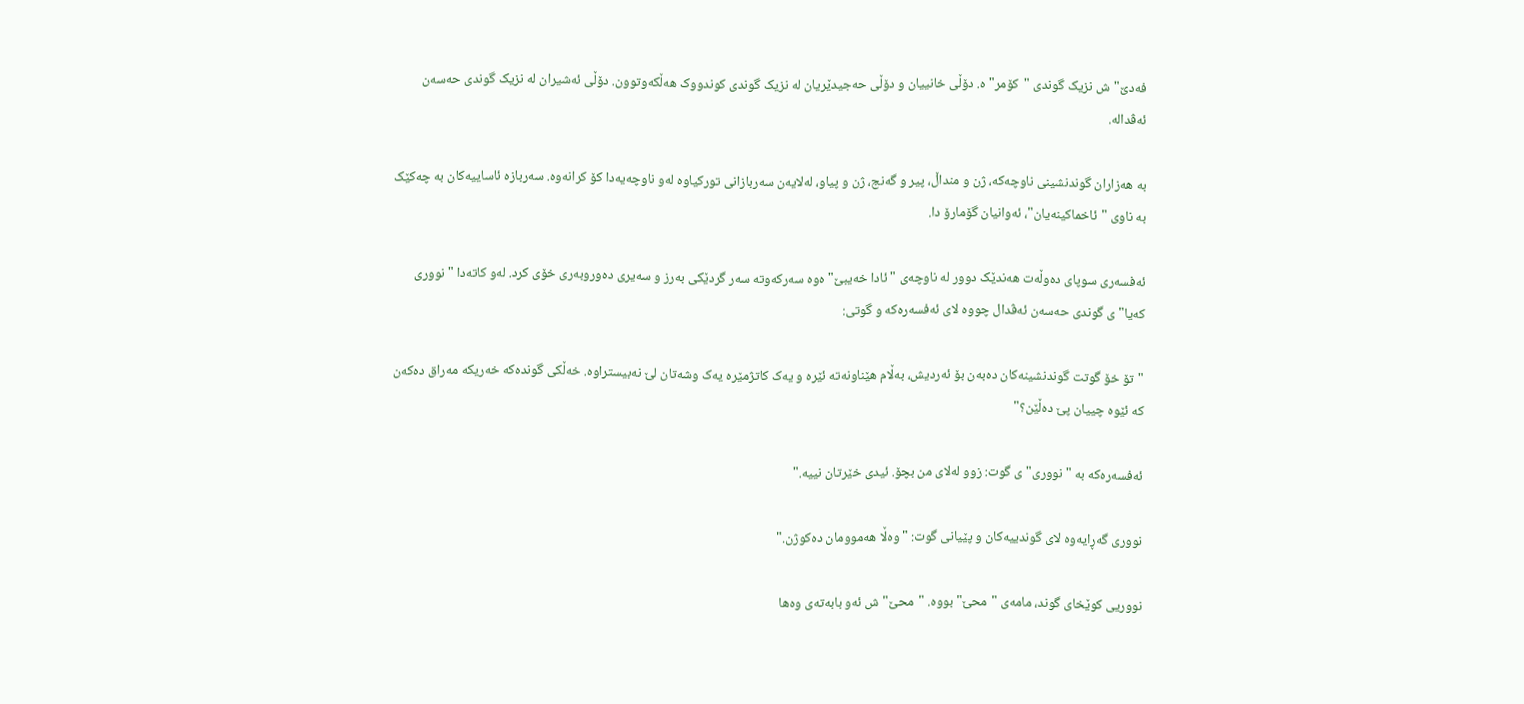فەدێ"ش نزیک گوندی "کۆمر"ە. دۆڵی خانییان و دۆڵی حەجیدێریان لە نزیک گوندی کوندووک هەڵکەوتوون. دۆڵی ئەشیران لە نزیک گوندی حەسەن ئەڤدالە.

بە هەزاران گوندنشینی ناوچەکە، ژن و منداڵ، پیر و گەنج، ژن و پیاو، لەلایەن سەربازانی تورکیاوە لەو ناوچەیەدا کۆ کرانەوە. سەربازە ئاساییەکان بە چەکێک بە ناوی "ئاخماکینەیان"، ئەوانیان گۆمارۆ دا.

ئەفسەری سوپای دەوڵەت هەندێک دوور لە ناوچەی "ئادا خەیبێ"ەوە سەرکەوتە سەر گردێکی بەرز و سەیری دەوروبەری خۆی کرد. لەو کاتەدا "نووری کەیا"ی گوندی حەسەن ئەڤدال چووە لای ئەفسەرەکە و گوتی:

"تۆ خۆ گوتت گوندنشینەکان دەبەن بۆ ئەردیش، بەڵام هێناونەتە ئێرە و یەک کاتژمێرە یەک وشەتان لێ نەبیستراوە. خەڵکی گوندەکە خەریکە مەراق دەکەن کە ئێوە چییان پێ دەڵێن؟"

ئەفسەرەکە بە "نووری"ی گوت: زوو لەلای من بچۆ. ئیدی خێرتان نییە."

نووری گەڕایەوە لای گوندییەکان و پێیانی گوت: "وەڵا هەموومان دەکوژن."

نووریی کوێخای گوند، مامەی "محێ" بووە. "محێ"ش ئەو بابەتەی وەها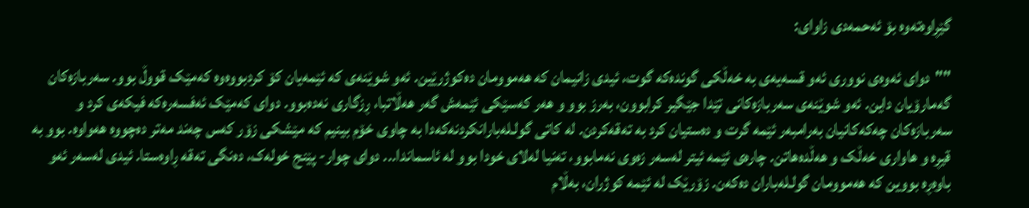گێڕاوەتەوە بۆ ئەحمەدی زاوای:

""دوای ئەوەی نووری ئەو قسەیەی بە خەڵکی گوندەکە گوت، ئیدی زانیمان کە هەموومان دەکوژرێین. ئەو شوێنەی کە ئێمەیان کۆ کردبووەوە کەمێک قووڵ بوو. سەربازەکان گەمارۆیان داین. ئەو شوێنەی سەربازەکانی تێدا جێگیر کرابوون، بەرز بوو و هەر کەسێکی ئێمەش گەر هەڵاتبا، ڕزگاری نەدەبوو. دوای کەمێک ئەفسەرەکە فیکەی کرد و سەربازەکان چەکەکانیان بەرامبەر ئێمە گرت و دەستیان کرد بە تەقەکردن. لە کاتی گولـلەبارانکردنەکەدا بە چاوی خۆم بینیم کە مێشکی زۆر کەس چەند مەتر دەچووە هەواوە. بوو بە قیڕە و هاواری خەڵک و هەڵدەهاتن. چارەی ئێمە ئیتر لەسەر زەوی نەمابوو، تەنیا لەلای خودا بوو لە ئاسماندا... دوای چوار- پێنج خولەک، دەنگی تەقە ڕاوەستا. ئیدی لەسەر ئەو باوەڕە بووین کە هەموومان گولـلەباران دەکەن. زۆرێک لە ئێمە کوژران، بەڵام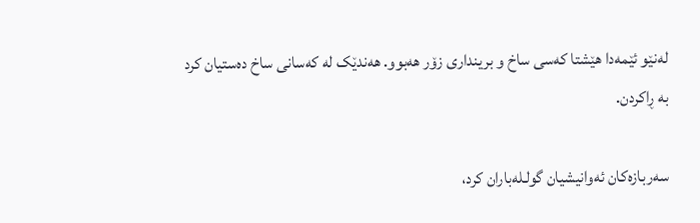لەنێو ئێمەدا هێشتا کەسی ساخ و برینداری زۆر هەبوو. هەندێک لە کەسانی ساخ دەستیان کرد بە ڕاکردن.

سەربازەکان ئەوانیشیان گولـلەباران کرد،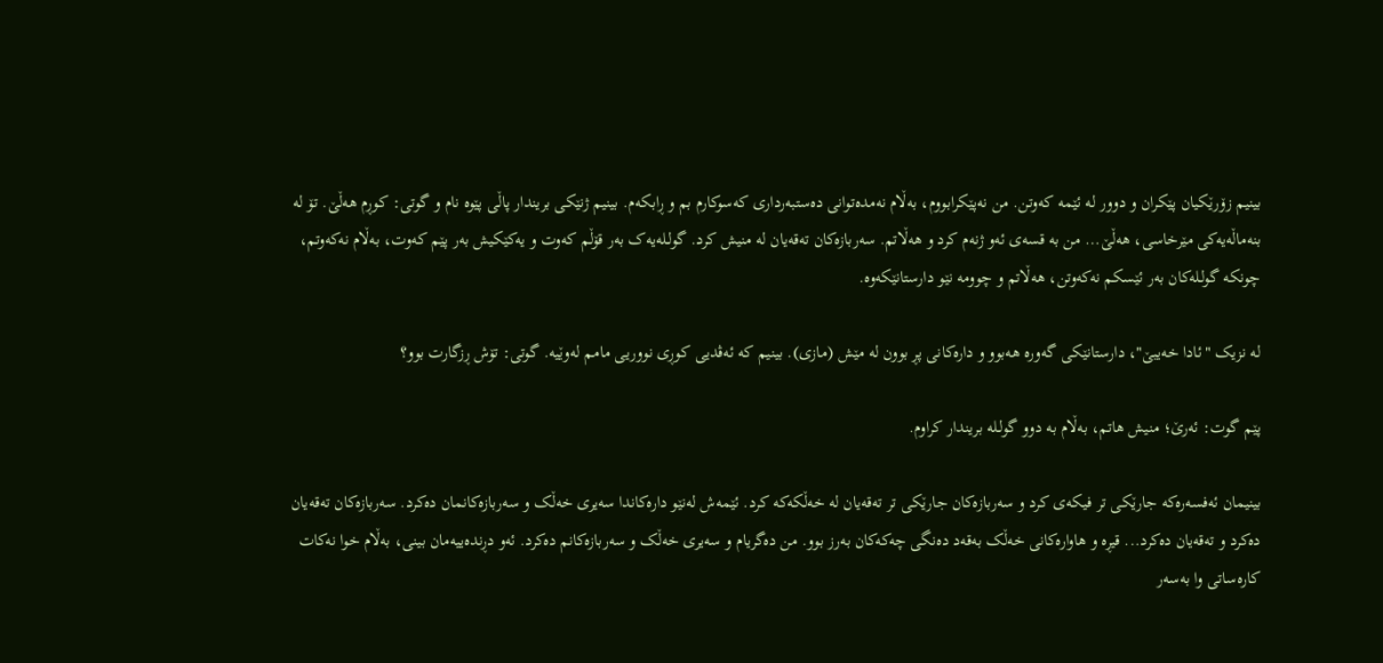بینیم زۆرێکیان پێکران و دوور لە ئێمە کەوتن. من نەپێکرابووم، بەڵام نەمدەتوانی دەستبەرداری کەسوکارم بم و ڕابکەم. بینیم ژنێکی بریندار پاڵی پێوە نام و گوتی: کوڕم هەڵێ. تۆ لە بنەماڵەیەکی مێرخاسی، هەڵێ... من بە قسەی ئەو ژنەم کرد و هەڵاتم. سەربازەکان تەقەیان لە منیش کرد. گولـلەیەک بەر قۆڵم کەوت و یەکێکیش بەر پێم کەوت، بەڵام نەکەوتم، چونکە گولـلەکان بەر ئێسکم نەکەوتن، هەڵاتم و چوومە نێو دارستانێکەوە.

لە نزیک "ئادا خەیبێ"، دارستانێکی گەورە هەبوو و دارەکانی پڕ بوون لە مێش (مازی). بینیم کە ئەڤدیی کوڕی نووریی مامم لەوێیە. گوتی: تۆش ڕزگارت بوو؟

پێم گوت: ئەرێ؛ منیش هاتم، بەڵام بە دوو گولـلە بریندار کراوم.

بینیمان ئەفسەرەکە جارێکی تر فیکەی کرد و سەربازەکان جارێکی تر تەقەیان لە خەڵکەکە کرد. ئێمەش لەنێو دارەکاندا سەیری خەڵک و سەربازەکانمان دەکرد. سەربازەکان تەقەیان دەکرد و تەقەیان دەکرد... قیڕە و هاوارەکانی خەڵک بەقەد دەنگی چەکەکان بەرز بوو. من دەگریام و سەیری خەڵک و سەربازەکانم دەکرد. ئەو دڕندەییەمان بینی، بەڵام خوا نەکات کارەساتی وا بەسەر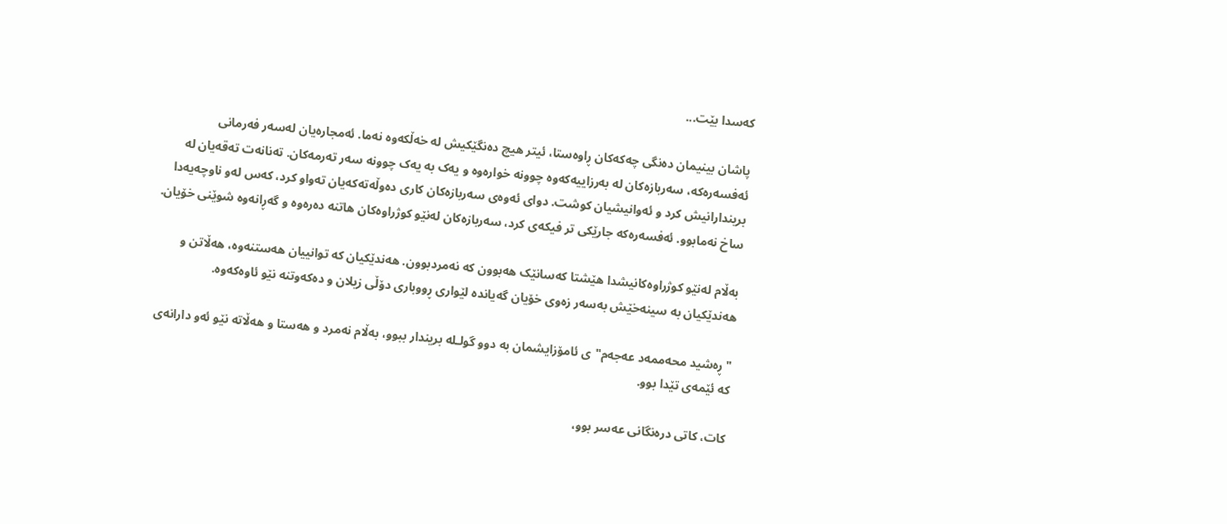کەسدا بێت...

پاشان بینیمان دەنگی چەکەکان ڕاوەستا، ئیتر هیچ دەنگێکیش لە خەڵکەوە نەما. ئەمجارەیان لەسەر فەرمانی ئەفسەرەکە، سەربازەکان لە بەرزاییەکەوە چوونە خوارەوە و یەک بە یەک چوونە سەر تەرمەکان. تەنانەت تەقەیان لە بریندارانیش کرد و ئەوانیشیان کوشت. دوای ئەوەی سەربازەکان کاری دەوڵەتەکەیان تەواو کرد، کەس لەو ناوچەیەدا ساخ نەمابوو. ئەفسەرەکە جارێکی تر فیکەی کرد، سەربازەکان لەنێو کوژراوەکان هاتنە دەرەوە و گەڕانەوە شوێنی خۆیان.

بەڵام لەنێو کوژراوەکانیشدا هێشتا کەسانێک هەبوون کە نەمردبوون. هەندێکیان کە توانییان هەستنەوە، هەڵاتن و هەندێکیان بە سینەخێش بەسەر زەوی خۆیان گەیاندە لێواری ڕووباری دۆڵی زیلان و دەکەوتنە نێو ئاوەکەوە.

"ڕەشید محەممەد عەجەم"ی ئامۆزایشمان بە دوو گولـلە بریندار ببوو، بەڵام نەمرد و هەستا و هەڵاتە نێو ئەو دارانەی کە ئێمەی تێدا بوو.

کات، کاتی درەنگانی عەسر بوو،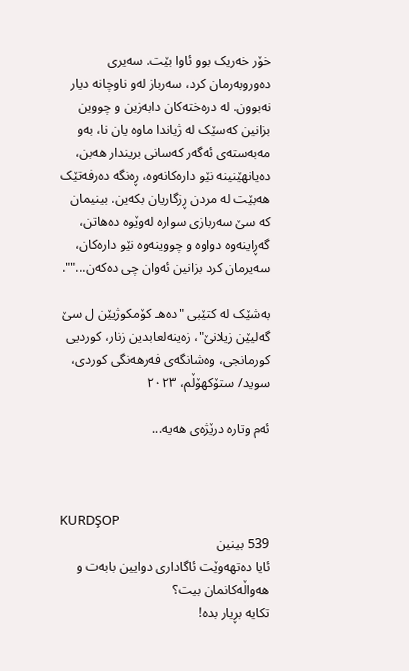خۆر خەریک بوو ئاوا بێت. سەیری دەوروبەرمان کرد، سەرباز لەو ناوچانە دیار نەبوون. لە درەختەکان دابەزین و چووین بزانین کەسێک لە ژیاندا ماوە یان نا، بەو مەبەستەی ئەگەر کەسانی بریندار هەبن، دەیانهێنینە نێو دارەکانەوە، ڕەنگە دەرفەتێک هەبێت لە مردن ڕزگاریان بکەین. بینیمان کە سێ سەربازی سوارە لەوێوە دەهاتن، گەڕاینەوە دواوە و چووینەوە نێو دارەکان، سەیرمان کرد بزانین ئەوان چی دەکەن..."".

بەشێک لە کتێبی "دەهـ کۆمکوژیێن ل سێ گەلیێن زیلانێ"، زەینەلعابدین زنار، کوردیی کورمانجی، وەشانگەی فەرهەنگی کوردی، سوید/ ستۆکهۆڵم، ٢٠٢٣

ئەم وتارە درێژەی هەیە...



KURDŞOP
539 بینین
ئایا دەتهەوێت ئاگاداری دوایین بابەت و هەواڵەکانمان بیت؟
تکایە بڕیار بدە!